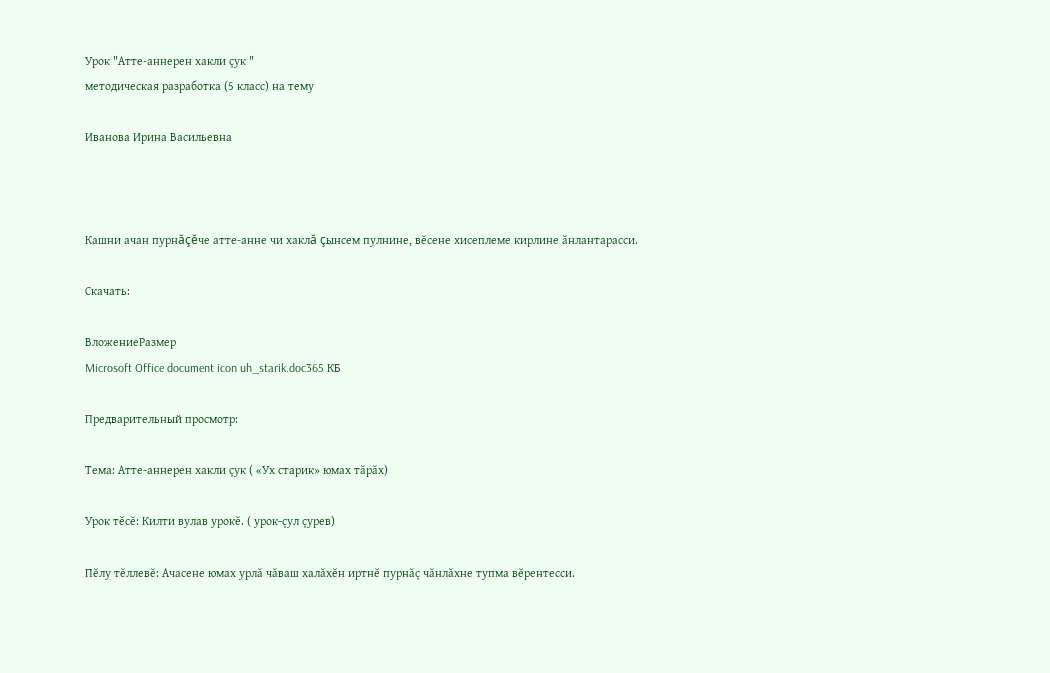Урок "Атте-аннерен хакли çук "
методическая разработка (5 класс) на тему

Иванова Ирина Васильевна



Кашни ачан пурнăçĕче атте-анне чи хаклă çынсем пулнине, вĕсене хисеплеме кирлине ăнлантарасси.

Скачать:

ВложениеРазмер
Microsoft Office document icon uh_starik.doc365 КБ

Предварительный просмотр:

Тема: Атте-аннерен хакли çук ( «Ух старик» юмах тăрăх)

Урок тĕсĕ: Килти вулав урокĕ. ( урок-çул çурев)

Пĕлу тĕллевĕ: Ачасене юмах урлă чăваш халăхĕн иртнĕ пурнăç чăнлăхне тупма вĕрентесси.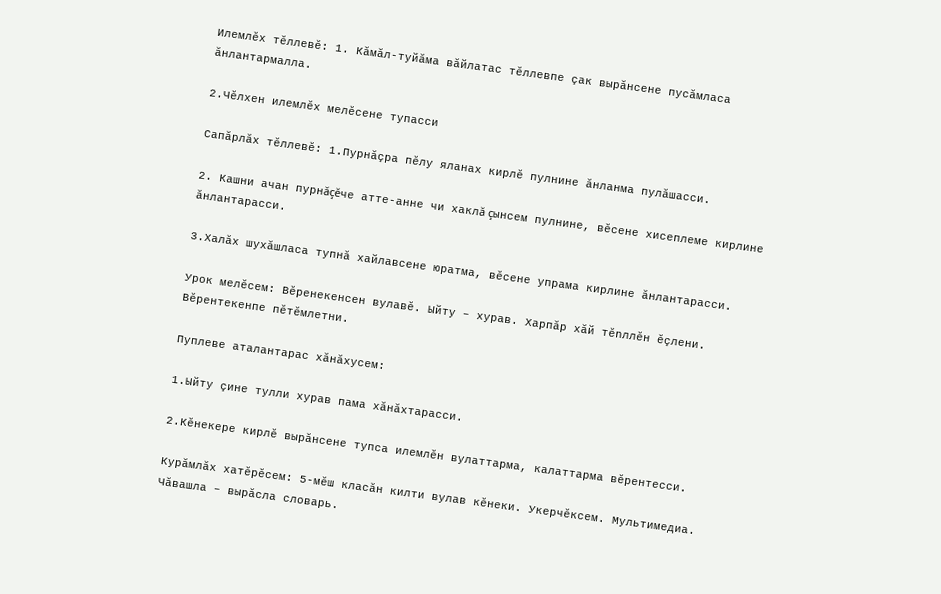Илемлĕх тĕллевĕ: 1. Кăмăл-туйăма вăйлатас тĕллевпе çак вырăнсене пусăмласа ăнлантармалла.

2.Чĕлхен илемлĕх мелĕсене тупасси

Сапăрлăх тĕллевĕ: 1.Пурнăçра пĕлу яланах кирлĕ пулнине ăнланма пулăшасси.

2. Кашни ачан пурнăçĕче атте-анне чи хаклă çынсем пулнине, вĕсене хисеплеме кирлине ăнлантарасси.

3.Халăх шухăшласа тупнă хайлавсене юратма, вĕсене упрама кирлине ăнлантарасси.

Урок мелĕсем: Вĕренекенсен вулавĕ. Ыйту – хурав. Харпăр хăй тĕnллĕн ĕçлени. Вĕрентекенпе пĕтĕмлетни.

Пуплеве аталантарас хăнăхусем:

1.Ыйту çине тулли хурав пама хăнăхтарасси.

2.Кĕнекере кирлĕ вырăнсене тупса илемлĕн вулаттарма, калаттарма вĕрентесси.

Курăмлăх хатĕрĕсем: 5-мĕш класăн килти вулав кĕнеки. Укерчĕксем. Мультимедиа. Чăвашла – вырăсла словарь.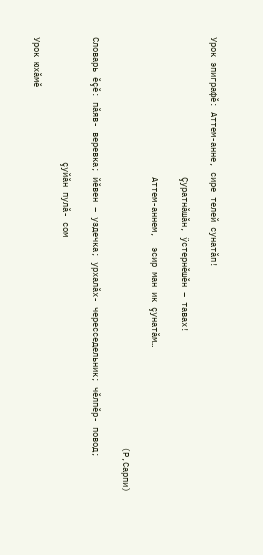Урок эпиграфĕ: Аттем-анне, сире телей сунатăп!

                            Çуратнăшăн, ÿстернĕшĕн – тавах!

                            Аттем-аннем,  эcир ман ик çунатăм…

                                                                                  (Р,Сарпи)

Словарь ĕçĕ: пăяв- веревка; йĕвен – уздечка; урхалăх- чересседельник; чĕлпĕр- повод;

                         çуйăн пулă- сом

Урок юхăмĕ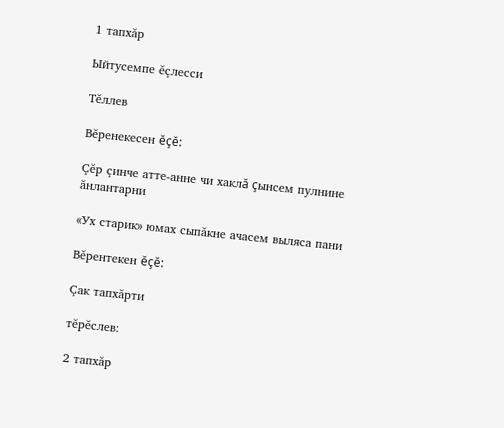1 тапхăр

Ыйтусемпе ĕçлесси

Тĕллев

Вĕренекесен ĕçĕ:

Çĕр çинче атте-анне чи хаклă çынсем пулнине ăнлантарни

«Ух старик» юмах сыпăкне ачасем выляса пани

Вĕрентекен ĕçĕ:

Çак тапхăрти

тĕрĕcлев:

2 тапхăр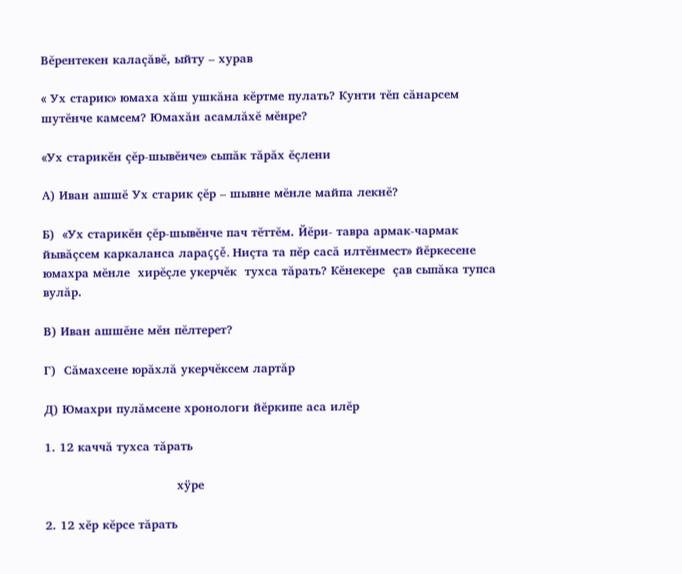Вĕрентекен калаçăвĕ, ыйту – хурав

« Ух старик» юмаха хăш ушкăна кĕртме пулать? Кунти тĕп сăнарсем шутĕнче камсем? Юмахăн асамлăхĕ мĕнре?

«Ух старикĕн çĕр-шывĕнче» сыпăк тăрăх ĕçлени

А) Иван ашшĕ Ух старик çĕр – шывне мĕнле майпа лекнĕ?

Б)  «Ух старикĕн çĕр-шывĕнче пач тĕттĕм. Йĕри- тавра армак-чармак йывăçсем каркаланса лараççĕ. Ниçта та пĕр сасă илтĕнмест» йĕркесене  юмахра мĕнле  хирĕçле укерчĕк  тухса тăрать? Кĕнекере  çав сыпăка тупса вулăр.

В) Иван ашшĕне мĕн пĕлтерет?

Г)  Сăмахсене юрăхлă укерчĕксем лартăр

Д) Юмахри пулăмсене хронологи йĕркипе аса илĕр

1. 12 каччă тухса тăрать

                                 хÿре

2. 12 хĕр кĕрсе тăрать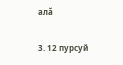алă

3. 12 пурсуй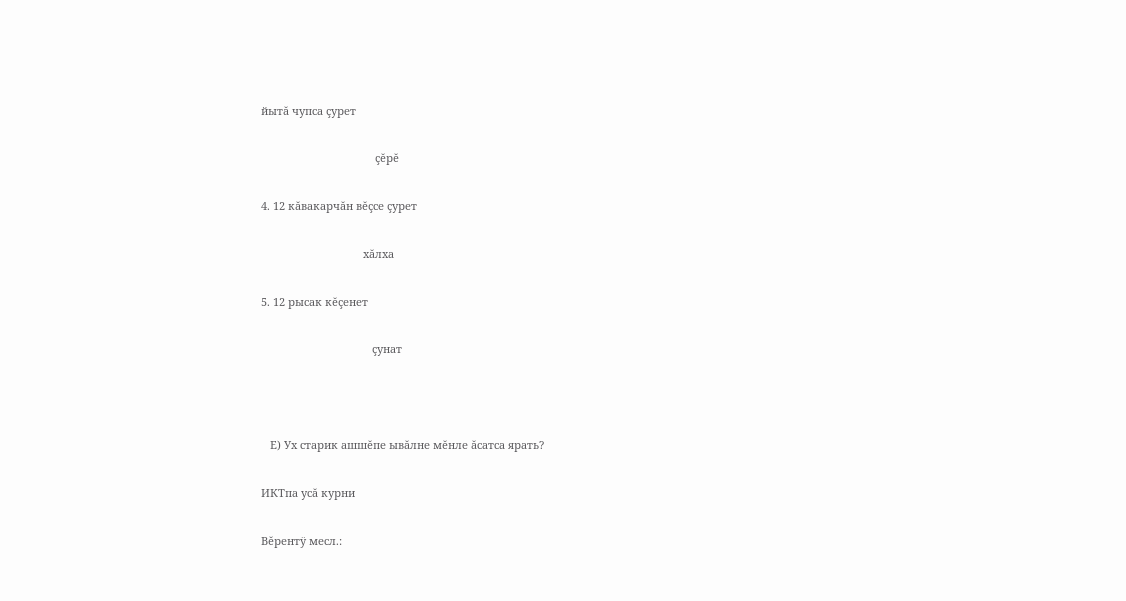йытă чупса çурет

                                      çĕрĕ

4. 12 кăвакарчăн вĕçсе çурет

                                  хăлха

5. 12 рысак кĕçенет

                                     çунат



   Е) Ух старик ашшĕпе ывăлне мĕнле ăсатса ярать?

ИКТпа усă курни

Вĕрентÿ месл.: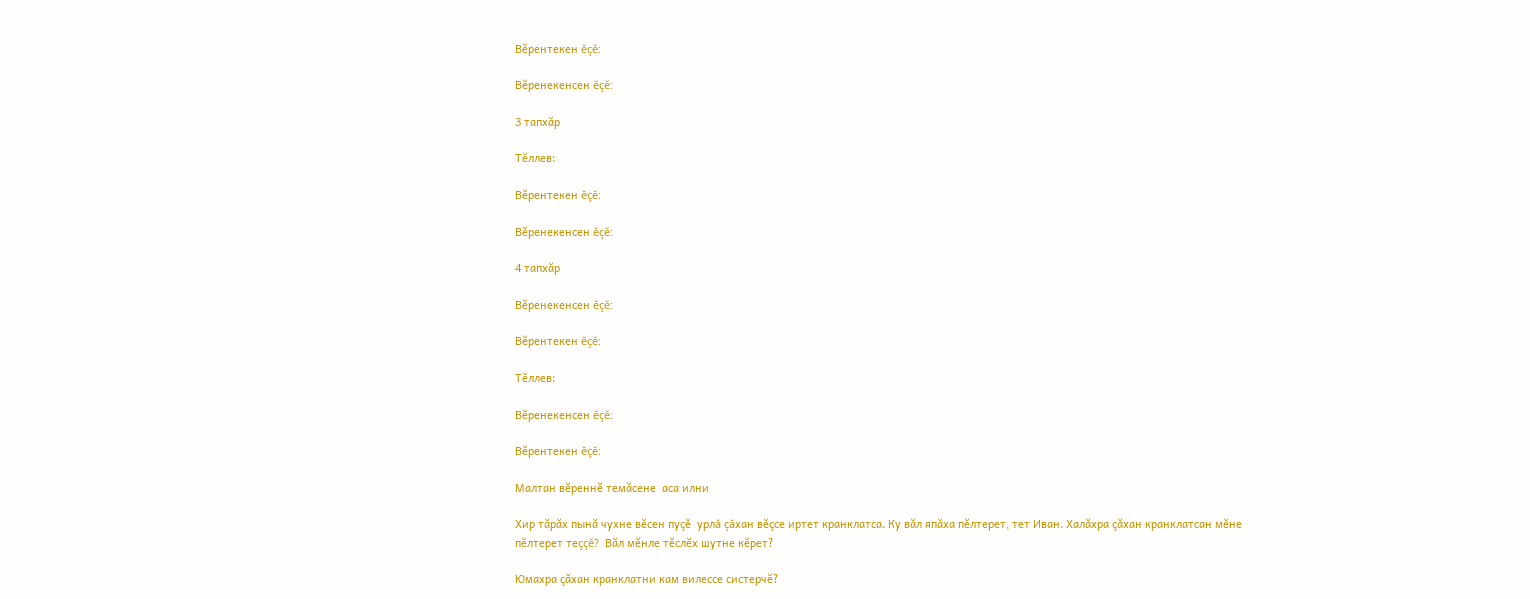Вĕрентекен ĕçĕ:

Вĕренекенсен ĕçĕ:

3 тапхăр

Тĕллев:

Вĕрентекен ĕçĕ:

Вĕренекенсен ĕçĕ:

4 тапхăр

Вĕренекенсен ĕçĕ:

Вĕрентекен ĕçĕ:

Тĕллев:

Вĕренекенсен ĕçĕ:

Вĕрентекен ĕçĕ:

Малтан вĕреннĕ темăсене  аса илни

Хир тăрăх пынă чухне вĕсен пуçĕ  урлă çăхан вĕçсе иртет кранклатса. Ку вăл япăха пĕлтерет, тет Иван. Халăхра çăхан кранклатсан мĕне пĕлтерет теççĕ?  Вăл мĕнле тĕслĕх шутне кĕрет?

Юмахра çăхан кранклатни кам вилессе систерчĕ?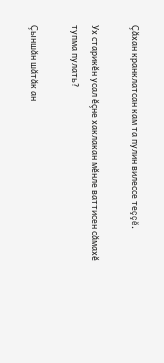Çăхан кранклатсан кам та пулин вилессе теççĕ.

Ух старикĕн усал ĕçне хаклакан мĕнле ваттисен сăмахĕ тупма пулать?

Çыншăн шăтăк ан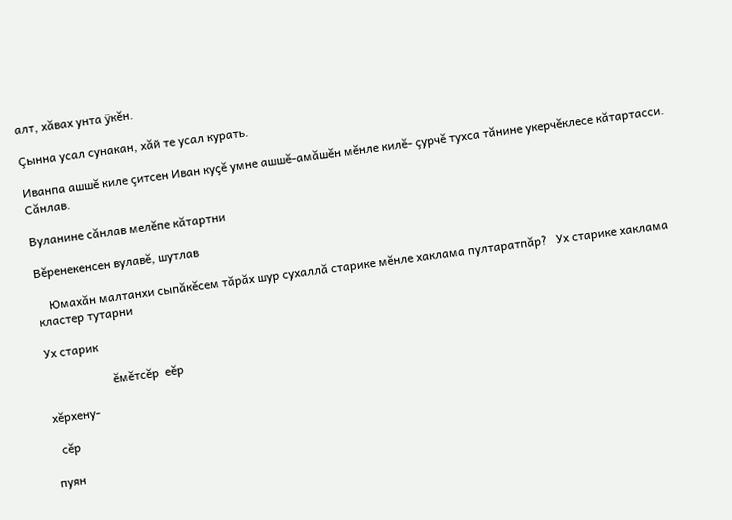алт, хăвах унта ÿкĕн.

Çынна усал сунакан, хăй те усал курать.

Иванпа ашшĕ киле çитсен Иван куçĕ умне ашшĕ-амăшĕн мĕнле килĕ- çурчĕ тухса тăнине укерчĕклесе кăтартасси. Сăнлав.

Вуланине сăнлав мелĕпе кăтартни

Вĕренекенсен вулавĕ, шутлав

    Юмахăн малтанхи сыпăкĕсем тăрăх шур сухаллă старике мĕнле хаклама пултаратпăр?   Ух старике хаклама кластер тутарни

Ух старик

                      ĕмĕтсĕр  еĕр

хĕрхену-

  сĕр

пуян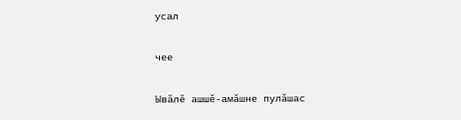усал

чее

Ывăлĕ ашшĕ-амăшне пулăшас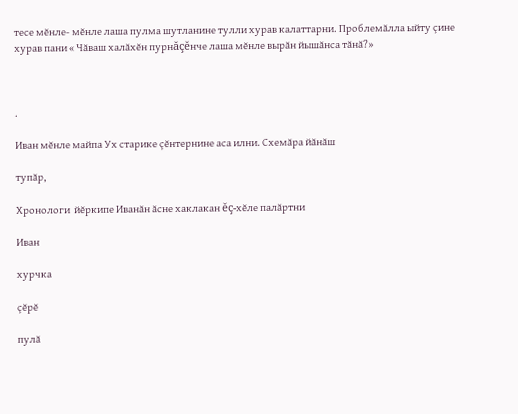тесе мĕнле- мĕнле лаша пулма шутланине тулли хурав калаттарни. Проблемăлла ыйту çине хурав пани « Чăваш халăхĕн пурнăçĕнче лаша мĕнле вырăн йышăнса тăнă?»



.

Иван мĕнле майпа Ух старике çĕнтернине аса илни. Схемăра йăнăш

тупăр,

Хронологи  йĕркипе Иванăн ăсне хаклакан ĕç-хĕле палăртни

Иван

хурчка

çĕрĕ

пулă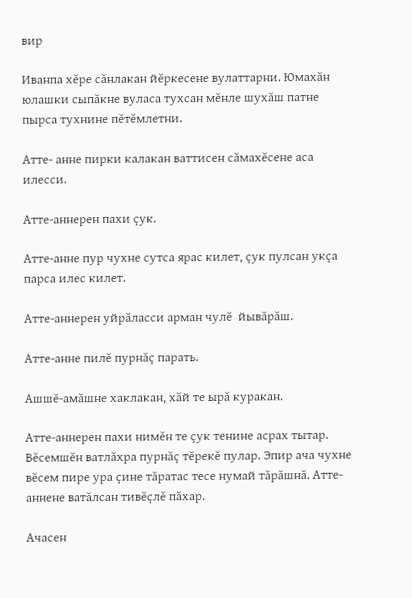вир

Иванпа хĕре сăнлакан йĕркесене вулаттарни. Юмахăн юлашки сыпăкне вуласа тухсан мĕнле шухăш патне пырса тухнине пĕтĕмлетни.

Атте- анне пирки калакан ваттисен сăмахĕсене аса илесси.

Атте-аннерен пахи çук.

Атте-анне пур чухне сутса ярас килет, çук пулсан укçа парса илес килет.

Атте-аннерен уйрăласси арман чулĕ  йывăрăш.

Атте-анне пилĕ пурнăç парать.

Ашшĕ-амăшне хаклакан, хăй те ырă куракан.

Атте-аннерен пахи нимĕн те çук тенине асрах тытар. Вĕсемшĕн ватлăхра пурнăç тĕрекĕ пулар. Эпир ача чухне вĕсем пире ура çине тăратас тесе нумай тăрăшнă. Атте-аннене ватăлсан тивĕçлĕ пăхар.

Ачасен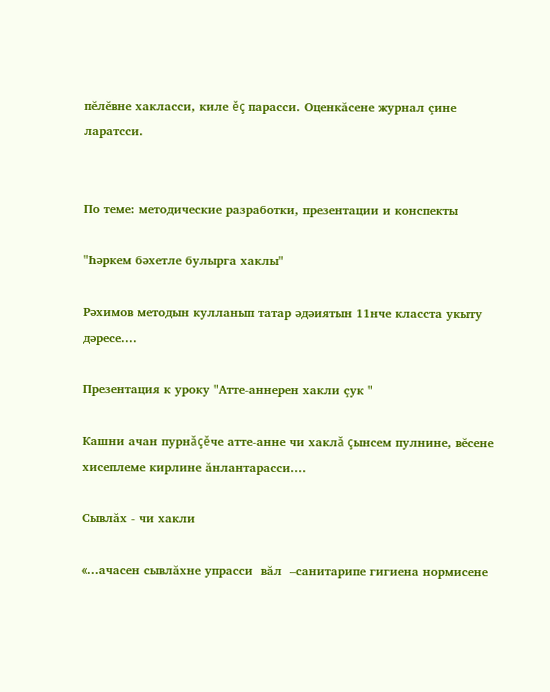пĕлĕвне хакласси, киле ĕç парасси. Оценкăсене журнал çине ларатсси.


По теме: методические разработки, презентации и конспекты

"Һәркем бәхетле булырга хаклы"

Рәхимов методын кулланып татар әдәиятын 11нче класста укыту дәресе....

Презентация к уроку "Атте-аннерен хакли çук "

Кашни ачан пурнăçĕче атте-анне чи хаклă çынсем пулнине, вĕсене хисеплеме кирлине ăнлантарасси....

Сывлăх - чи хакли

«…ачасен сывлăхне упрасси  вăл  –санитарипе гигиена нормисене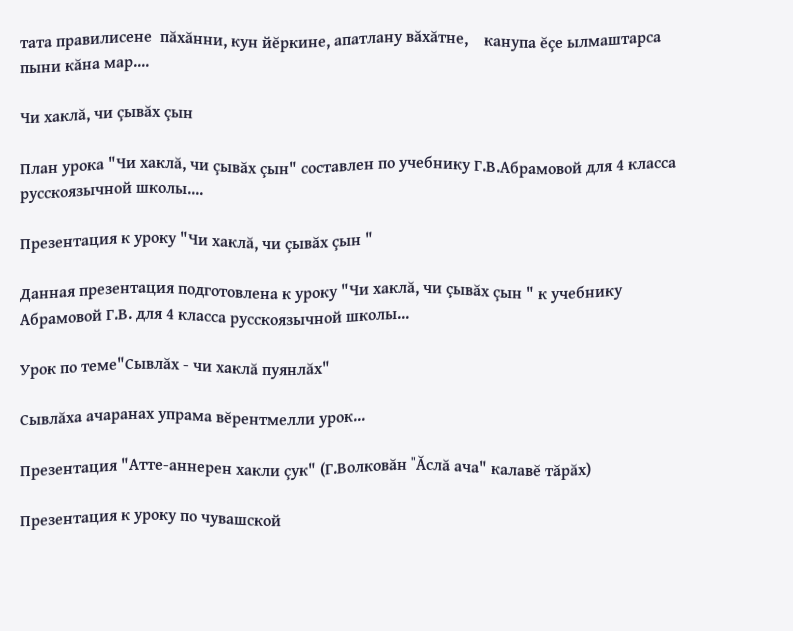тата правилисене  пăхăнни, кун йĕркине, апатлану вăхăтне,    канупа ĕçе ылмаштарса пыни кăна мар....

Чи хаклă, чи çывăх çын

План урока "Чи хаклă, чи çывăх çын" составлен по учебнику Г.В.Абрамовой для 4 класса русскоязычной школы....

Презентация к уроку "Чи хаклă, чи çывăх çын "

Данная презентация подготовлена к уроку "Чи хаклă, чи çывăх çын " к учебнику  Абрамовой Г.В. для 4 класса русскоязычной школы...

Урок по теме"Сывлăх - чи хаклă пуянлăх"

Сывлăха ачаранах упрама вĕрентмелли урок...

Презентация "Атте-аннерен хакли çук" (Г.Волковăн "Ăслă ача" калавĕ тăрăх)

Презентация к уроку по чувашской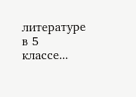литературе в 5 классе...